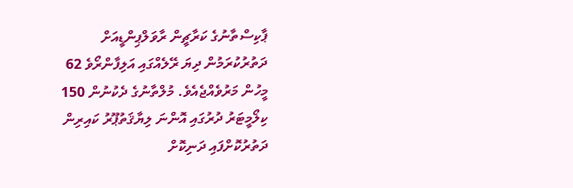ޕާކިސްތާނުގެ ކަރާޗީން ރާވަލްޕިންޑީއަށް ދަތުރުކުރަމުން ދިޔަ ރޭލެއްގައި އަލިފާންރޯވެ 62 މީހުން މަރުވެއްޖެއެވެ. މުލްތާނުގެ ދެކުނުން 150 ކިލޯމީޓަރު ދުރުގައި އޮންނަ ލިޔާޤަތުޕޫރު ކައިރިން ދަތުރުކޮށްފައި ދަނިކޮށް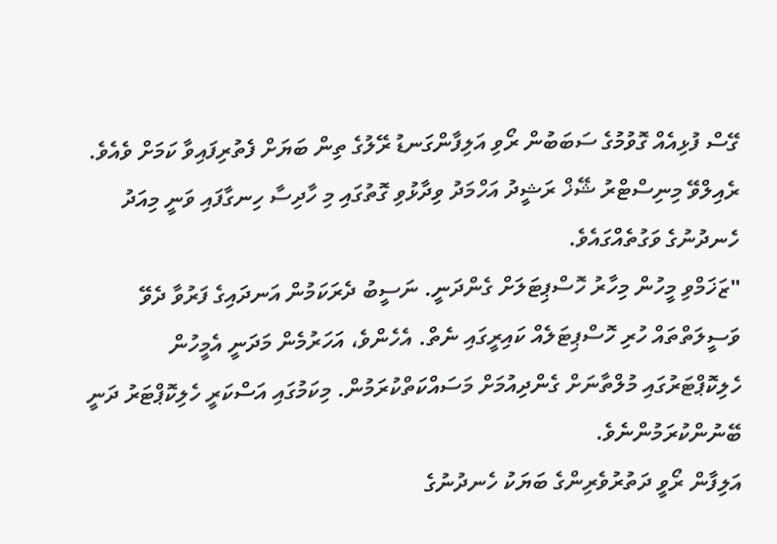ގޭސް ފުޅިއެއް ގޮވުމުގެ ސަބަބުން ރޯވި އަލިފާންގަނޑު ރޭލުގެ ތިން ބަޔަށް ފެތުރިފައިވާ ކަމަށް ވެއެވެ.
ރެއިލްވޭ މިނިސްޓްރު ޝޭޚް ރަޝީދު އަހްމަދު ވިދާޅުވި ގޮތުގައި މި ހާދިސާ ހިނގާފައި ވަނީ މިއަދު ހެނދުނުގެ ވަގުތެއްގައެވެ.
"ޒަޚަމްވި މީހުން މިހާރު ހޮސްޕިޓަލަށް ގެންދަނީ. ނަސީބު ދެރަކަމުން އަނދައިގެ ފަރުވާ ދެވޭ ވަސީލަތްތައް ހުރި ހޮސްޕިޓަލެއް ކައިރީގައި ނެތް. އެހެންވެ، އަހަރުމެން މަދަނީ އެމީހުން ހެލިކޮޕްޓަރުގައި މުލްތާނަށް ގެންދިއުމަށް މަސައްކަތްކުރަމުން. މިކަމުގައި އަސްކަރީ ހެލިކޮޕްޓަރު ދަނީ ބޭނުންކުރަމުންނެވެ.
އަލިފާން ރޯވީ ދަތުރުވެރިންގެ ބަޔަކު ހެނދުނުގެ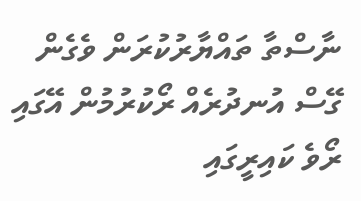ނާސްތާ ތައްޔާރުކުރަން ވެގެން ގޭސް އުނދުރެއް ރޯކުރުމުން އޭގައި ރޯވެ ކައިރީގައި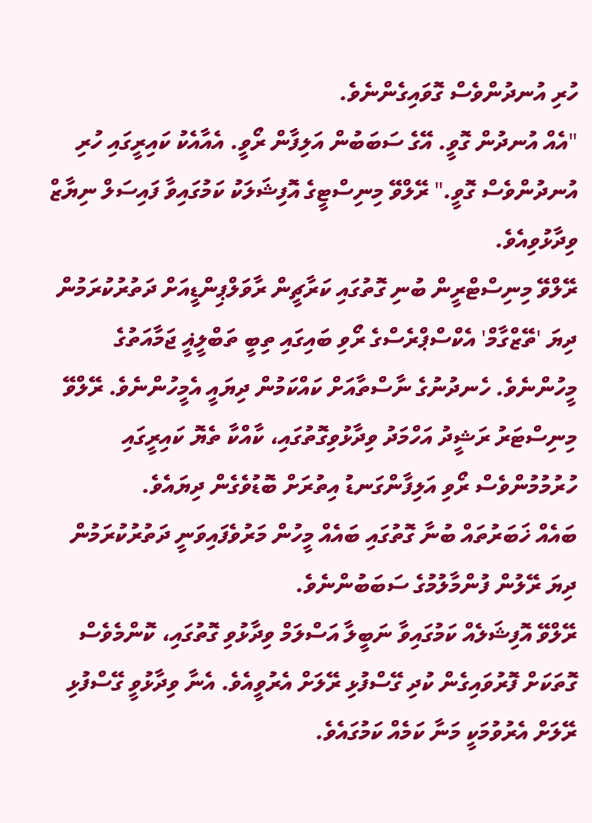ހުރި އުނދުންވެސް ގޮވައިގެންނެވެ.
"އެއް އުނދުން ގޮވީ. އޭގެ ސަބަބުން އަލިފާން ރޯވީ. އެއާއެކު ކައިރީގައި ހުރި އުނދުންވެސް ގޮވީ." ރޭލްވޭ މިނިސްޓީގެ އޮފިޝަލަކު ކަމުގައިވާ ފައިސަލް ނިޔާޒް ވިދާޅުވިއެވެ.
ރޭލްވޭ މިނިސްޓްރީން ބުނި ގޮތުގައި ކަރާޗީން ރާވަލްޕިންޑީއަށް ދަތުރުކުރަމުން ދިޔަ 'ތޭޒްގާމް' އެކްސްޕްރެސްގެ ރޯވި ބައިގައި ތިބީ ތަބްލީޣީ ޖަމާއަތުގެ މީހުންނެވެ. ހެނދުނުގެ ނާސްތާއަށް ކައްކަމުން ދިޔައީ އެމީހުންނެވެ. ރޭލްވޭ މިނިސްޓަރު ރަޝީދު އަހްމަދު ވިދާޅުވިގޮތުގައި، ކާއްކާ ތެޔޮ ކައިރީގައި ހުރުމުމުންވެސް ރޯވި އަލިފާންގަނޑު އިތުރަށް ބޮޑުވެގެން ދިޔައެވެ.
ބައެއް ޚަބަރުތައް ބުނާ ގޮތުގައި ބައެއް މީހުން މަރުވެފައިވަނީ ދަތުރުކުރަމުން ދިޔަ ރޭލުން ފުންމާލުމުގެ ސަބަބުންނެވެ.
ރޭލްވޭ އޮފިޝަލެއް ކަމުގައިވާ ނަބީލާ އަސްލަމް ވިދާޅުވި ގޮތުގައި، ކޮންމެވެސް ގޮތަކަށް ފޮރުވައިގެން ކުދި ގޭސްފުޅި ރޭލަށް އެރުވީއެވެ. އެނާ ވިދާޅުވީ ގޭސްފުޅި ރޭލަށް އެރުވުމަކީ މަނާ ކަމެއް ކަމުގައެވެ.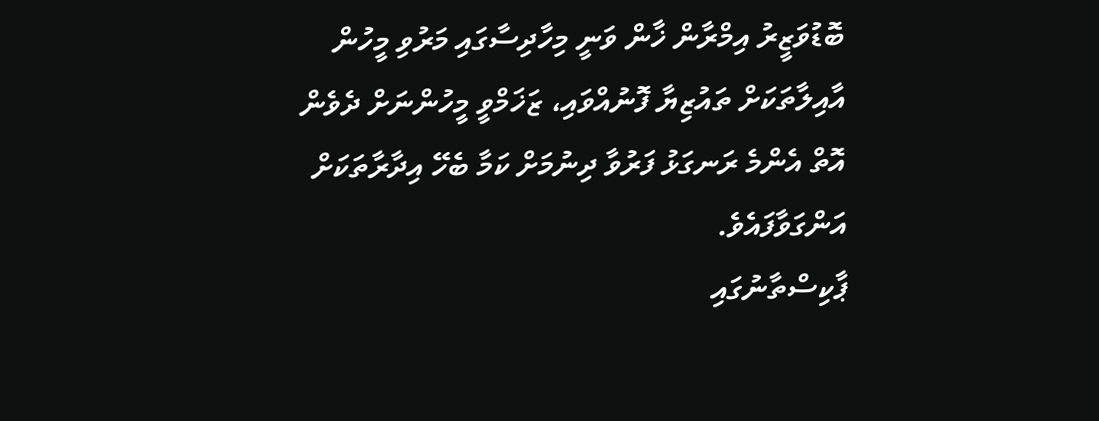ބޮޑުވަޒީރު އިމްރާން ޚާން ވަނީ މިހާދިސާގައި މަރުވި މީހުން އާއިލާތަކަށް ތައުޒިޔާ ފޮނުއްވައި، ޒަޚަމްވީ މީހުންނަށް ދެވެން އޮތް އެންމެ ރަނގަޅު ފަރުވާ ދިނުމަށް ކަމާ ބެހޭ އިދާރާތަކަށް އަންގަވާފައެވެ.
ޕާކިސްތާނުގައި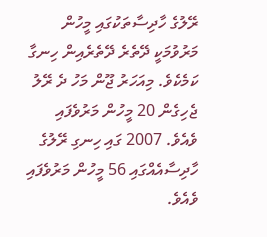ރޭލުގެ ހާދިސާތަކުގައި މީހުން މަރުވުމަކީ ދޭތެރެ ދޭތެރެއިން ހިނގާ ކަމެކެވެ. މިއަހަރު ޖޫން މަހު ދެ ރޭލު ޖެހިގެން 20 މީހުން މަރުވެފައި ވެއެވެ. 2007 ގައި ހިނގި ރޭލުގެ ހާދިސާއެއްގައި 56 މީހުން މަރުވެފައި ވެއެވެ.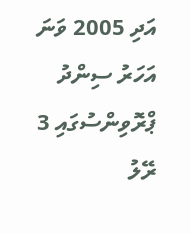އަދި 2005 ވަނަ އަހަރު ސިންދު ޕްރޮވިންސުގައި 3 ރޭލު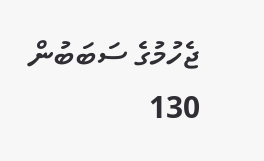ޖެހުމުގެ ސަބަބުން 130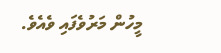މީހުން މަރުވެފައި ވެއެވެ.